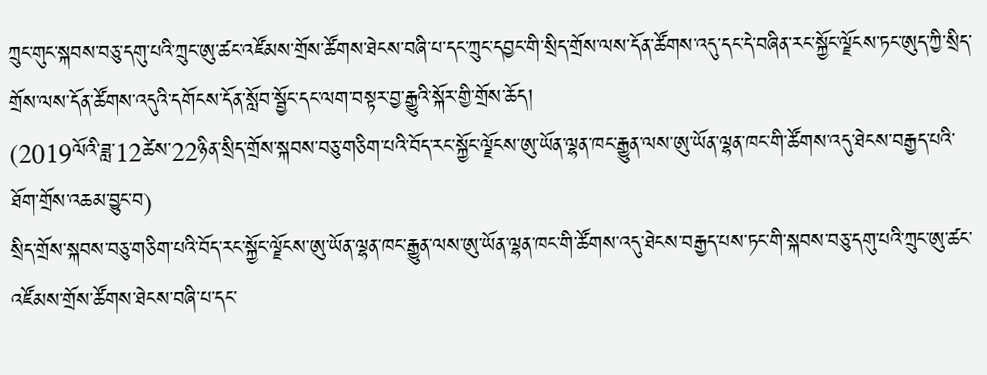ཀྲུང་གུང་སྐབས་བཅུ་དགུ་པའི་ཀྲུང་ཨུ་ཚང་འཛོམས་གྲོས་ཚོགས་ཐེངས་བཞི་པ་དང་ཀྲུང་དབྱང་གི་སྲིད་གྲོས་ལས་དོན་ཚོགས་འདུ་དང་དེ་བཞིན་རང་སྐྱོང་ལྗོངས་ཏང་ཨུད་ཀྱི་སྲིད་གྲོས་ལས་དོན་ཚོགས་འདུའི་དགོངས་དོན་སློབ་སྦྱོང་དང་ལག་བསྟར་བྱ་རྒྱུའི་སྐོར་གྱི་གྲོས་ཆོད།
(2019ལོའི་ཟླ་12ཚེས་22ཉིན་སྲིད་གྲོས་སྐབས་བཅུ་གཅིག་པའི་བོད་རང་སྐྱོང་ལྗོངས་ཨུ་ཡོན་ལྷན་ཁང་རྒྱུན་ལས་ཨུ་ཡོན་ལྷན་ཁང་གི་ཚོགས་འདུ་ཐེངས་བརྒྱད་པའི་ཐོག་གྲོས་འཆམ་བྱུང་བ)
སྲིད་གྲོས་སྐབས་བཅུ་གཅིག་པའི་བོད་རང་སྐྱོང་ལྗོངས་ཨུ་ཡོན་ལྷན་ཁང་རྒྱུན་ལས་ཨུ་ཡོན་ལྷན་ཁང་གི་ཚོགས་འདུ་ཐེངས་བརྒྱད་པས་ཏང་གི་སྐབས་བཅུ་དགུ་པའི་ཀྲུང་ཨུ་ཚང་འཛོམས་གྲོས་ཚོགས་ཐེངས་བཞི་པ་དང་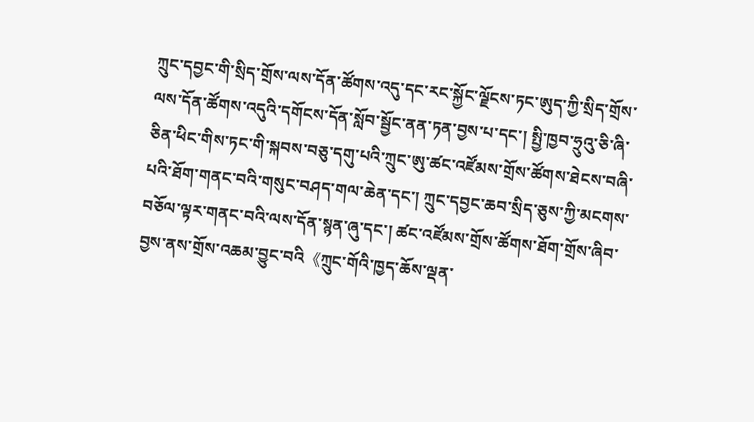ཀྲུང་དབྱང་གི་སྲིད་གྲོས་ལས་དོན་ཚོགས་འདུ་དང་རང་སྐྱོང་ལྗོངས་ཏང་ཨུད་ཀྱི་སྲིད་གྲོས་ལས་དོན་ཚོགས་འདུའི་དགོངས་དོན་སློབ་སྦྱོང་ནན་ཏན་བྱས་པ་དང་། སྤྱི་ཁྱབ་ཧྲུའུ་ཅི་ཞི་ཅིན་ཕིང་གིས་ཏང་གི་སྐབས་བཅུ་དགུ་པའི་ཀྲུང་ཨུ་ཚང་འཛོམས་གྲོས་ཚོགས་ཐེངས་བཞི་པའི་ཐོག་གནང་བའི་གསུང་བཤད་གལ་ཆེན་དང་། ཀྲུང་དབྱང་ཆབ་སྲིད་ཅུས་ཀྱི་མངགས་བཅོལ་ལྟར་གནང་བའི་ལས་དོན་སྙན་ཞུ་དང་། ཚང་འཛོམས་གྲོས་ཚོགས་ཐོག་གྲོས་ཞིབ་བྱས་ནས་གྲོས་འཆམ་བྱུང་བའི《ཀྲུང་གོའི་ཁྱད་ཆོས་ལྡན་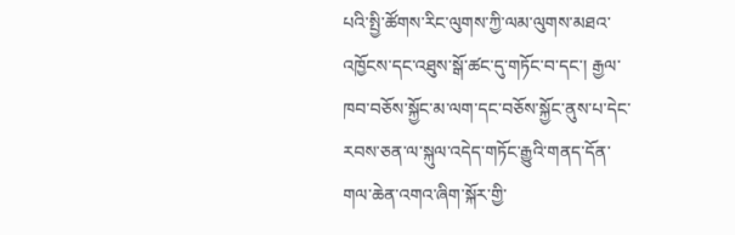པའི་སྤྱི་ཚོགས་རིང་ལུགས་ཀྱི་ལམ་ལུགས་མཐའ་འཁྱོངས་དང་འཐུས་སྒོ་ཚང་དུ་གཏོང་བ་དང་། རྒྱལ་ཁབ་བཅོས་སྐྱོང་མ་ལག་དང་བཅོས་སྐྱོང་ནུས་པ་དེང་རབས་ཅན་ལ་སྐུལ་འདེད་གཏོང་རྒྱུའི་གནད་དོན་གལ་ཆེན་འགའ་ཞིག་སྐོར་གྱི་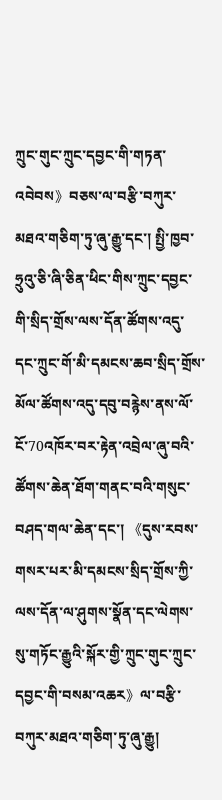ཀྲུང་གུང་ཀྲུང་དབྱང་གི་གཏན་འབེབས》བཅས་ལ་བརྩི་བཀུར་མཐའ་གཅིག་ཏུ་ཞུ་རྒྱུ་དང་། སྤྱི་ཁྱབ་ཧྲུའུ་ཅི་ཞི་ཅིན་ཕིང་གིས་ཀྲུང་དབྱང་གི་སྲིད་གྲོས་ལས་དོན་ཚོགས་འདུ་དང་ཀྲུང་གོ་མི་དམངས་ཆབ་སྲིད་གྲོས་མོལ་ཚོགས་འདུ་དབུ་བརྙེས་ནས་ལོ་ངོ་70འཁོར་བར་རྟེན་འབྲེལ་ཞུ་བའི་ཚོགས་ཆེན་ཐོག་གནང་བའི་གསུང་བཤད་གལ་ཆེན་དང་། 《དུས་རབས་གསར་པར་མི་དམངས་སྲིད་གྲོས་ཀྱི་ལས་དོན་ལ་ཤུགས་སྣོན་དང་ལེགས་སུ་གཏོང་རྒྱུའི་སྐོར་གྱི་ཀྲུང་གུང་ཀྲུང་དབྱང་གི་བསམ་འཆར》ལ་བརྩི་བཀུར་མཐའ་གཅིག་ཏུ་ཞུ་རྒྱུ།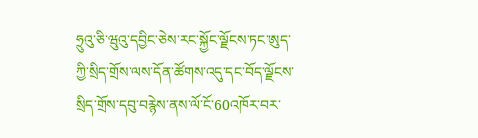ཧྲུའུ་ཅི་ཝུའུ་དབྱིང་ཅེས་རང་སྐྱོང་ལྗོངས་ཏང་ཨུད་ཀྱི་སྲིད་གྲོས་ལས་དོན་ཚོགས་འདུ་དང་བོད་ལྗོངས་སྲིད་གྲོས་དབུ་བརྙེས་ནས་ལོ་ངོ་60འཁོར་བར་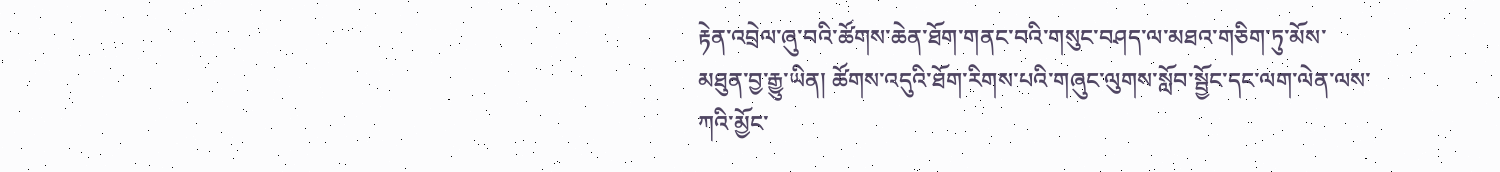རྟེན་འབྲེལ་ཞུ་བའི་ཚོགས་ཆེན་ཐོག་གནང་བའི་གསུང་བཤད་ལ་མཐའ་གཅིག་ཏུ་མོས་མཐུན་བྱ་རྒྱུ་ཡིན། ཚོགས་འདུའི་ཐོག་རིགས་པའི་གཞུང་ལུགས་སློབ་སྦྱོང་དང་ལག་ལེན་ལས་ཀའི་མྱོང་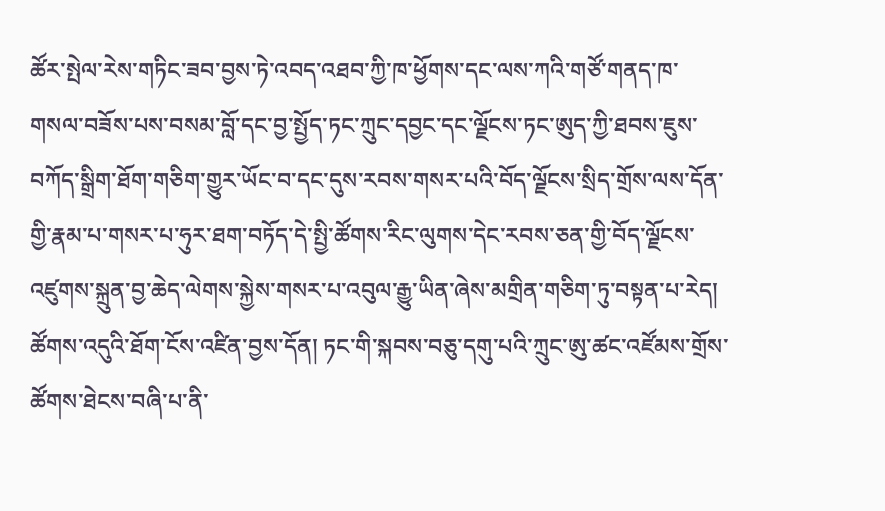ཚོར་སྤེལ་རེས་གཏིང་ཟབ་བྱས་ཏེ་འབད་འཐབ་ཀྱི་ཁ་ཕྱོགས་དང་ལས་ཀའི་གཙོ་གནད་ཁ་གསལ་བཟོས་པས་བསམ་བློ་དང་བྱ་སྤྱོད་ཏང་ཀྲུང་དབྱང་དང་ལྗོངས་ཏང་ཨུད་ཀྱི་ཐབས་ཇུས་བཀོད་སྒྲིག་ཐོག་གཅིག་གྱུར་ཡོང་བ་དང་དུས་རབས་གསར་པའི་བོད་ལྗོངས་སྲིད་གྲོས་ལས་དོན་གྱི་རྣམ་པ་གསར་པ་ཧུར་ཐག་བཏོད་དེ་སྤྱི་ཚོགས་རིང་ལུགས་དེང་རབས་ཅན་གྱི་བོད་ལྗོངས་འཛུགས་སྐྲུན་བྱ་ཆེད་ལེགས་སྐྱེས་གསར་པ་འབུལ་རྒྱུ་ཡིན་ཞེས་མགྲིན་གཅིག་ཏུ་བསྟན་པ་རེད།
ཚོགས་འདུའི་ཐོག་ངོས་འཛིན་བྱས་དོན། ཏང་གི་སྐབས་བཅུ་དགུ་པའི་ཀྲུང་ཨུ་ཚང་འཛོམས་གྲོས་ཚོགས་ཐེངས་བཞི་པ་ནི་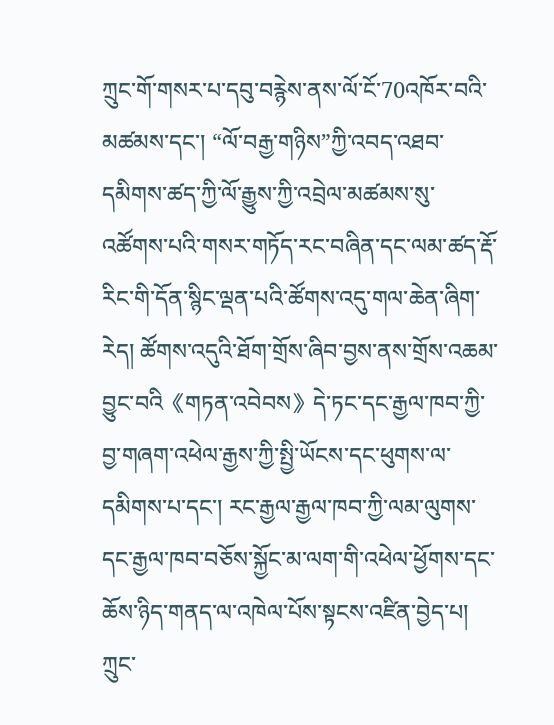ཀྲུང་གོ་གསར་པ་དབུ་བརྙེས་ནས་ལོ་ངོ་70འཁོར་བའི་མཚམས་དང་། “ལོ་བརྒྱ་གཉིས”ཀྱི་འབད་འཐབ་དམིགས་ཚད་ཀྱི་ལོ་རྒྱུས་ཀྱི་འབྲེལ་མཚམས་སུ་འཚོགས་པའི་གསར་གཏོད་རང་བཞིན་དང་ལམ་ཚད་རྡོ་རིང་གི་དོན་སྙིང་ལྡན་པའི་ཚོགས་འདུ་གལ་ཆེན་ཞིག་རེད། ཚོགས་འདུའི་ཐོག་གྲོས་ཞིབ་བྱས་ནས་གྲོས་འཆམ་བྱུང་བའི《གཏན་འབེབས》དེ་ཏང་དང་རྒྱལ་ཁབ་ཀྱི་བྱ་གཞག་འཕེལ་རྒྱས་ཀྱི་སྤྱི་ཡོངས་དང་ཕུགས་ལ་དམིགས་པ་དང་། རང་རྒྱལ་རྒྱལ་ཁབ་ཀྱི་ལམ་ལུགས་དང་རྒྱལ་ཁབ་བཅོས་སྐྱོང་མ་ལག་གི་འཕེལ་ཕྱོགས་དང་ཆོས་ཉིད་གནད་ལ་འཁེལ་པོས་སྟངས་འཛིན་བྱེད་པ། ཀྲུང་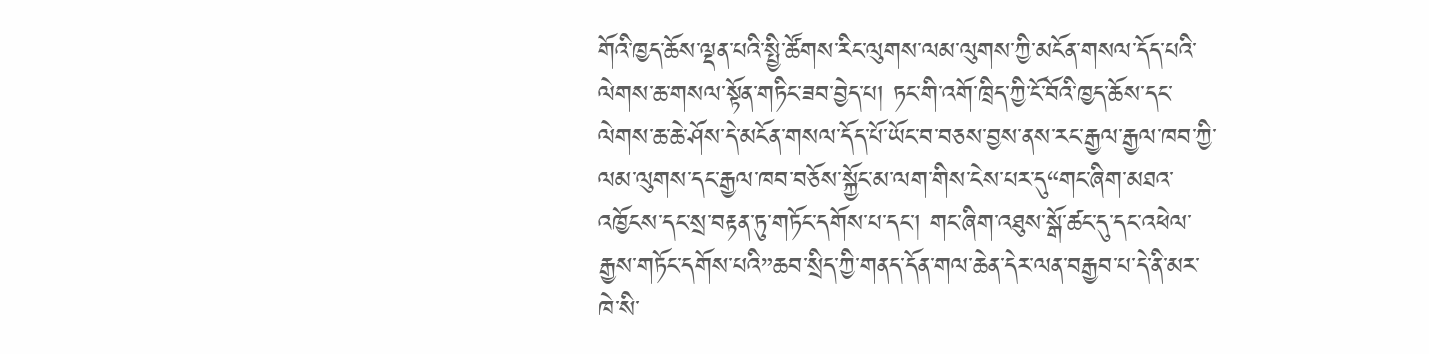གོའི་ཁྱད་ཆོས་ལྡན་པའི་སྤྱི་ཚོགས་རིང་ལུགས་ལམ་ལུགས་ཀྱི་མངོན་གསལ་དོད་པའི་ལེགས་ཆ་གསལ་སྟོན་གཏིང་ཟབ་བྱེད་པ། ཏང་གི་འགོ་ཁྲིད་ཀྱི་ངོ་བོའི་ཁྱད་ཆོས་དང་ལེགས་ཆ་ཆེ་ཤོས་དེ་མངོན་གསལ་དོད་པོ་ཡོང་བ་བཅས་བྱས་ནས་རང་རྒྱལ་རྒྱལ་ཁབ་ཀྱི་ལམ་ལུགས་དང་རྒྱལ་ཁབ་བཅོས་སྐྱོང་མ་ལག་གིས་ངེས་པར་དུ“གང་ཞིག་མཐའ་འཁྱོངས་དང་སྲ་བརྟན་ཏུ་གཏོང་དགོས་པ་དང་། གང་ཞིག་འཐུས་སྒོ་ཚང་དུ་དང་འཕེལ་རྒྱས་གཏོང་དགོས་པའི”ཆབ་སྲིད་ཀྱི་གནད་དོན་གལ་ཆེན་དེར་ལན་བརྒྱབ་པ་དེ་ནི་མར་ཁེ་སི་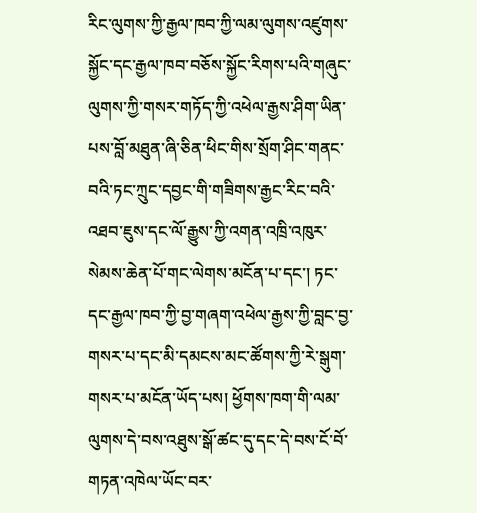རིང་ལུགས་ཀྱི་རྒྱལ་ཁབ་ཀྱི་ལམ་ལུགས་འཛུགས་སྐྱོང་དང་རྒྱལ་ཁབ་བཅོས་སྐྱོང་རིགས་པའི་གཞུང་ལུགས་ཀྱི་གསར་གཏོད་ཀྱི་འཕེལ་རྒྱས་ཤིག་ཡིན་པས་བློ་མཐུན་ཞི་ཅིན་ཕིང་གིས་སྲོག་ཤིང་གནང་བའི་ཏང་ཀྲུང་དབྱང་གི་གཟིགས་རྒྱང་རིང་བའི་འཐབ་ཇུས་དང་ལོ་རྒྱུས་ཀྱི་འགན་འཁྲི་འཁུར་སེམས་ཆེན་པོ་གང་ལེགས་མངོན་པ་དང་། ཏང་དང་རྒྱལ་ཁབ་ཀྱི་བྱ་གཞག་འཕེལ་རྒྱས་ཀྱི་བླང་བྱ་གསར་པ་དང་མི་དམངས་མང་ཚོགས་ཀྱི་རེ་སྒུག་གསར་པ་མངོན་ཡོད་པས། ཕྱོགས་ཁག་གི་ལམ་ལུགས་དེ་བས་འཐུས་སྒོ་ཚང་དུ་དང་དེ་བས་ངོ་བོ་གཏན་འཁེལ་ཡོང་བར་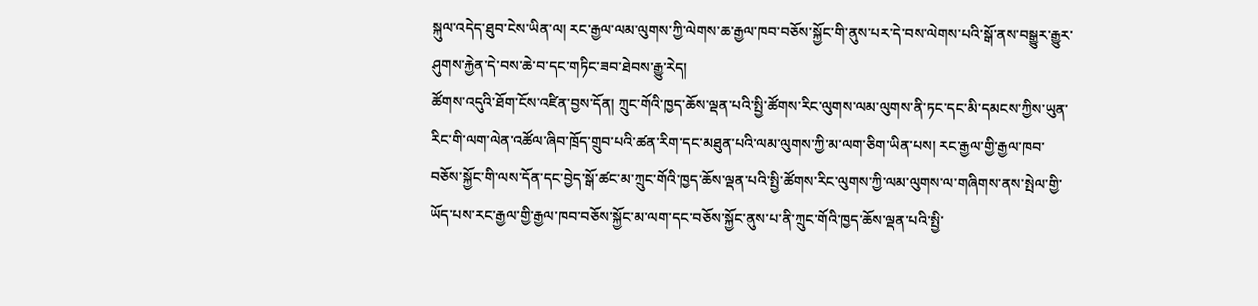སྐུལ་འདེད་ཐུབ་ངེས་ཡིན་ལ། རང་རྒྱལ་ལམ་ལུགས་ཀྱི་ལེགས་ཆ་རྒྱལ་ཁབ་བཅོས་སྐྱོང་གི་ནུས་པར་དེ་བས་ལེགས་པའི་སྒོ་ནས་བསྒྱུར་རྒྱུར་ཤུགས་རྐྱེན་དེ་བས་ཆེ་བ་དང་གཏིང་ཟབ་ཐེབས་རྒྱུ་རེད།
ཚོགས་འདུའི་ཐོག་ངོས་འཛིན་བྱས་དོན། ཀྲུང་གོའི་ཁྱད་ཆོས་ལྡན་པའི་སྤྱི་ཚོགས་རིང་ལུགས་ལམ་ལུགས་ནི་ཏང་དང་མི་དམངས་ཀྱིས་ཡུན་རིང་གི་ལག་ལེན་འཚོལ་ཞིབ་ཁྲོད་གྲུབ་པའི་ཚན་རིག་དང་མཐུན་པའི་ལམ་ལུགས་ཀྱི་མ་ལག་ཅིག་ཡིན་པས། རང་རྒྱལ་གྱི་རྒྱལ་ཁབ་བཅོས་སྐྱོང་གི་ལས་དོན་དང་བྱེད་སྒོ་ཚང་མ་ཀྲུང་གོའི་ཁྱད་ཆོས་ལྡན་པའི་སྤྱི་ཚོགས་རིང་ལུགས་ཀྱི་ལམ་ལུགས་ལ་གཞིགས་ནས་སྤེལ་གྱི་ཡོད་པས་རང་རྒྱལ་གྱི་རྒྱལ་ཁབ་བཅོས་སྐྱོང་མ་ལག་དང་བཅོས་སྐྱོང་ནུས་པ་ནི་ཀྲུང་གོའི་ཁྱད་ཆོས་ལྡན་པའི་སྤྱི་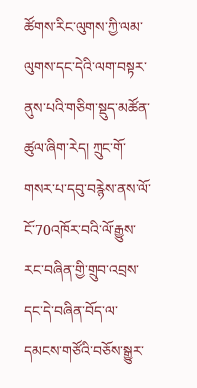ཚོགས་རིང་ལུགས་ཀྱི་ལམ་ལུགས་དང་དེའི་ལག་བསྟར་ནུས་པའི་གཅིག་སྡུད་མཚོན་ཚུལ་ཞིག་རེད། ཀྲུང་གོ་གསར་པ་དབུ་བརྙེས་ནས་ལོ་ངོ་70འཁོར་བའི་ལོ་རྒྱུས་རང་བཞིན་གྱི་གྲུབ་འབྲས་དང་དེ་བཞིན་བོད་ལ་དམངས་གཙོའི་བཅོས་སྒྱུར་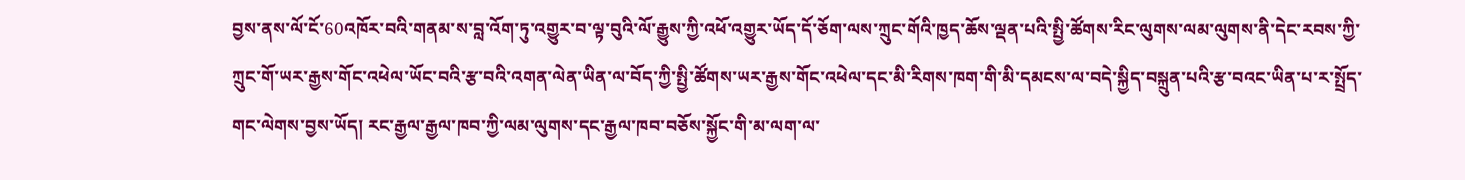བྱས་ནས་ལོ་ངོ་60འཁོར་བའི་གནམ་ས་བླ་འོག་ཏུ་འགྱུར་བ་ལྟ་བུའི་ལོ་རྒྱུས་ཀྱི་འཕོ་འགྱུར་ཡོད་དོ་ཅོག་ལས་ཀྲུང་གོའི་ཁྱད་ཆོས་ལྡན་པའི་སྤྱི་ཚོགས་རིང་ལུགས་ལམ་ལུགས་ནི་དེང་རབས་ཀྱི་ཀྲུང་གོ་ཡར་རྒྱས་གོང་འཕེལ་ཡོང་བའི་རྩ་བའི་འགན་ལེན་ཡིན་ལ་བོད་ཀྱི་སྤྱི་ཚོགས་ཡར་རྒྱས་གོང་འཕེལ་དང་མི་རིགས་ཁག་གི་མི་དམངས་ལ་བདེ་སྐྱིད་བསྐྲུན་པའི་རྩ་བའང་ཡིན་པ་ར་སྤྲོད་གང་ལེགས་བྱས་ཡོད། རང་རྒྱལ་རྒྱལ་ཁབ་ཀྱི་ལམ་ལུགས་དང་རྒྱལ་ཁབ་བཅོས་སྐྱོང་གི་མ་ལག་ལ་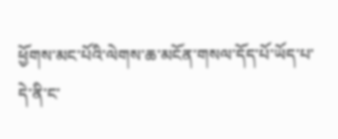ཕྱོགས་མང་པོའི་ལེགས་ཆ་མངོན་གསལ་དོད་པོ་ཡོད་པ་དེ་ནི་ང་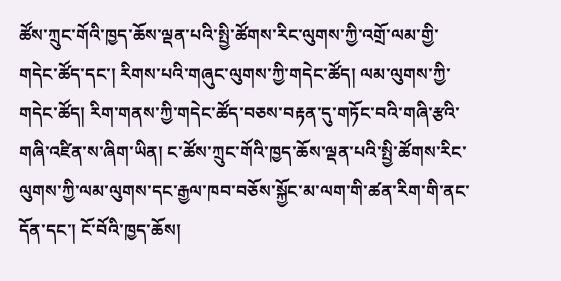ཚོས་ཀྲུང་གོའི་ཁྱད་ཆོས་ལྡན་པའི་སྤྱི་ཚོགས་རིང་ལུགས་ཀྱི་འགྲོ་ལམ་གྱི་གདེང་ཚོད་དང་། རིགས་པའི་གཞུང་ལུགས་ཀྱི་གདེང་ཚོད། ལམ་ལུགས་ཀྱི་གདེང་ཚོད། རིག་གནས་ཀྱི་གདེང་ཚོད་བཅས་བརྟན་དུ་གཏོང་བའི་གཞི་རྩའི་གཞི་འཛིན་ས་ཞིག་ཡིན། ང་ཚོས་ཀྲུང་གོའི་ཁྱད་ཆོས་ལྡན་པའི་སྤྱི་ཚོགས་རིང་ལུགས་ཀྱི་ལམ་ལུགས་དང་རྒྱལ་ཁབ་བཅོས་སྐྱོང་མ་ལག་གི་ཚན་རིག་གི་ནང་དོན་དང་། ངོ་བོའི་ཁྱད་ཆོས།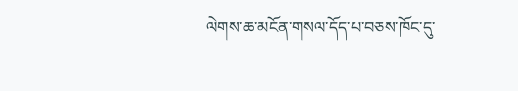ལེགས་ཆ་མངོན་གསལ་དོད་པ་བཅས་ཁོང་དུ་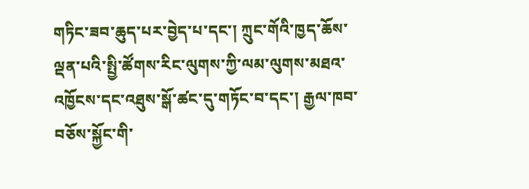གཏིང་ཟབ་ཆུད་པར་བྱེད་པ་དང་། ཀྲུང་གོའི་ཁྱད་ཆོས་ལྡན་པའི་སྤྱི་ཚོགས་རིང་ལུགས་ཀྱི་ལམ་ལུགས་མཐའ་འཁྱོངས་དང་འཐུས་སྒོ་ཚང་དུ་གཏོང་བ་དང་། རྒྱལ་ཁབ་བཅོས་སྐྱོང་གི་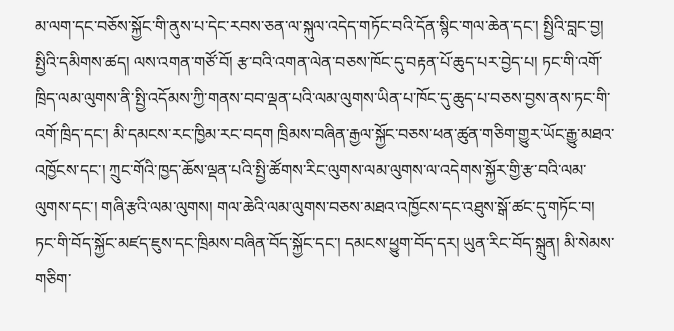མ་ལག་དང་བཅོས་སྐྱོང་གི་ནུས་པ་དེང་རབས་ཅན་ལ་སྐུལ་འདེད་གཏོང་བའི་དོན་སྙིང་གལ་ཆེན་དང་། སྤྱིའི་བླང་བྱ། སྤྱིའི་དམིགས་ཚད། ལས་འགན་གཙོ་བོ། རྩ་བའི་འགན་ལེན་བཅས་ཁོང་དུ་བརྟན་པོ་ཆུད་པར་བྱེད་པ། ཏང་གི་འགོ་ཁྲིད་ལམ་ལུགས་ནི་སྤྱི་འདོམས་ཀྱི་གནས་བབ་ལྡན་པའི་ལམ་ལུགས་ཡིན་པ་ཁོང་དུ་ཆུད་པ་བཅས་བྱས་ནས་ཏང་གི་འགོ་ཁྲིད་དང་། མི་དམངས་རང་ཁྱིམ་རང་བདག ཁྲིམས་བཞིན་རྒྱལ་སྐྱོང་བཅས་ཕན་ཚུན་གཅིག་གྱུར་ཡོང་རྒྱུ་མཐའ་འཁྱོངས་དང་། ཀྲུང་གོའི་ཁྱད་ཆོས་ལྡན་པའི་སྤྱི་ཚོགས་རིང་ལུགས་ལམ་ལུགས་ལ་འདེགས་སྐྱོར་གྱི་རྩ་བའི་ལམ་ལུགས་དང་། གཞི་རྩའི་ལམ་ལུགས། གལ་ཆེའི་ལམ་ལུགས་བཅས་མཐའ་འཁྱོངས་དང་འཐུས་སྒོ་ཚང་དུ་གཏོང་བ། ཏང་གི་བོད་སྐྱོང་མཛད་ཇུས་དང་ཁྲིམས་བཞིན་བོད་སྐྱོང་དང་། དམངས་ཕྱུག་བོད་དར། ཡུན་རིང་བོད་སྐྲུན། མི་སེམས་གཅིག་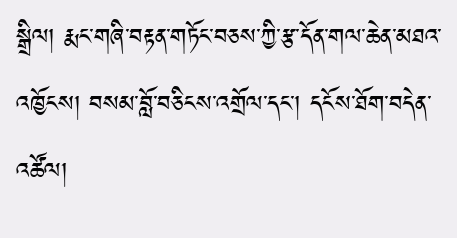སྒྲིལ། རྨང་གཞི་བརྟན་གཏོང་བཅས་ཀྱི་རྩ་དོན་གལ་ཆེན་མཐའ་འཁྱོངས། བསམ་བློ་བཅིངས་འགྲོལ་དང་། དངོས་ཐོག་བདེན་འཚོལ།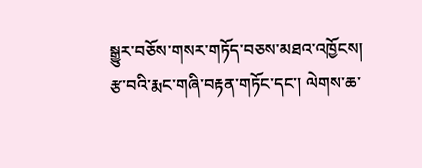སྒྱུར་བཅོས་གསར་གཏོད་བཅས་མཐའ་འཁྱོངས། རྩ་བའི་རྨང་གཞི་བརྟན་གཏོང་དང་། ལེགས་ཆ་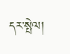དར་སྤེལ།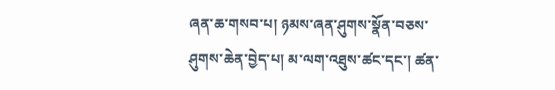ཞན་ཆ་གསབ་པ། ཉམས་ཞན་ཤུགས་སྣོན་བཅས་ཤུགས་ཆེན་བྱེད་པ། མ་ལག་འཐུས་ཚང་དང་། ཚན་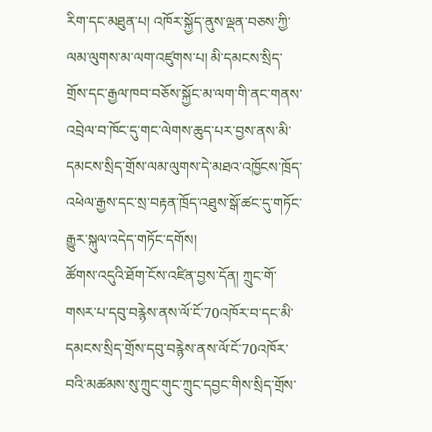རིག་དང་མཐུན་པ། འཁོར་སྐྱོད་ནུས་ལྡན་བཅས་ཀྱི་ལམ་ལུགས་མ་ལག་འཛུགས་པ། མི་དམངས་སྲིད་གྲོས་དང་རྒྱལ་ཁབ་བཅོས་སྐྱོང་མ་ལག་གི་ནང་གནས་འབྲེལ་བ་ཁོང་དུ་གང་ལེགས་ཆུད་པར་བྱས་ནས་མི་དམངས་སྲིད་གྲོས་ལམ་ལུགས་དེ་མཐའ་འཁྱོངས་ཁྲོད་འཕེལ་རྒྱས་དང་སྲ་བརྟན་ཁྲོད་འཐུས་སྒོ་ཚང་དུ་གཏོང་རྒྱུར་སྐུལ་འདེད་གཏོང་དགོས།
ཚོགས་འདུའི་ཐོག་ངོས་འཛིན་བྱས་དོན། ཀྲུང་གོ་གསར་པ་དབུ་བརྙེས་ནས་ལོ་ངོ་70འཁོར་བ་དང་མི་དམངས་སྲིད་གྲོས་དབུ་བརྙེས་ནས་ལོ་ངོ་70འཁོར་བའི་མཚམས་སུ་ཀྲུང་གུང་ཀྲུང་དབྱང་གིས་སྲིད་གྲོས་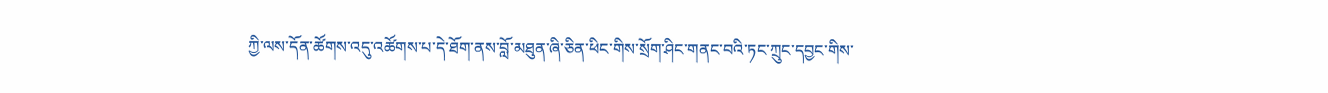ཀྱི་ལས་དོན་ཚོགས་འདུ་འཚོགས་པ་དེ་ཐོག་ནས་བློ་མཐུན་ཞི་ཅིན་ཕིང་གིས་སྲོག་ཤིང་གནང་བའི་ཏང་ཀྲུང་དབྱང་གིས་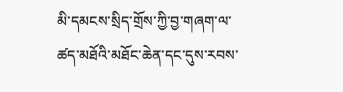མི་དམངས་སྲིད་གྲོས་ཀྱི་བྱ་གཞག་ལ་ཚད་མཐོའི་མཐོང་ཆེན་དང་དུས་རབས་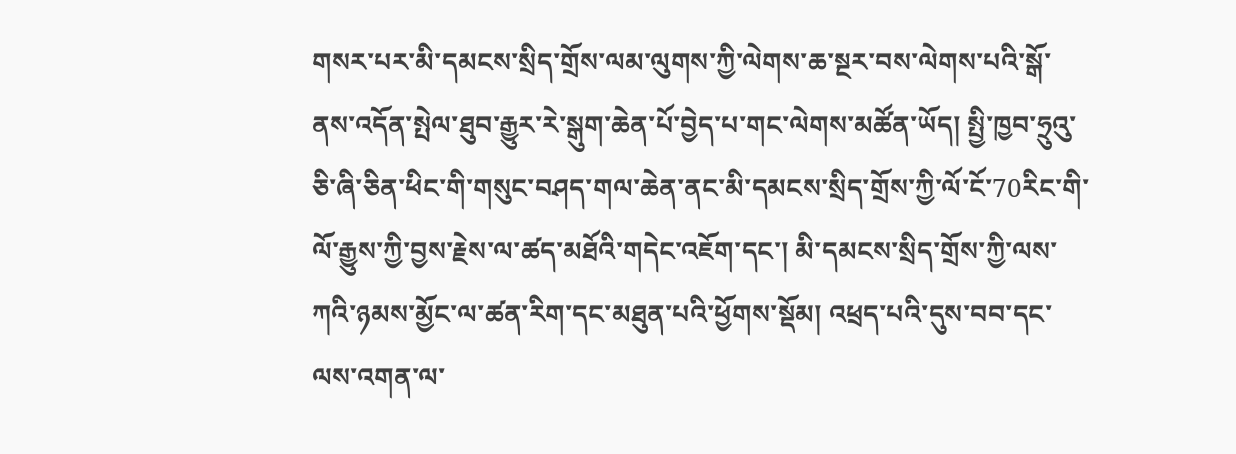གསར་པར་མི་དམངས་སྲིད་གྲོས་ལམ་ལུགས་ཀྱི་ལེགས་ཆ་སྔར་བས་ལེགས་པའི་སྒོ་ནས་འདོན་སྤེལ་ཐུབ་རྒྱུར་རེ་སྒུག་ཆེན་པོ་བྱེད་པ་གང་ལེགས་མཚོན་ཡོད། སྤྱི་ཁྱབ་ཧྲུའུ་ཅི་ཞི་ཅིན་ཕིང་གི་གསུང་བཤད་གལ་ཆེན་ནང་མི་དམངས་སྲིད་གྲོས་ཀྱི་ལོ་ངོ་70རིང་གི་ལོ་རྒྱུས་ཀྱི་བྱས་རྗེས་ལ་ཚད་མཐོའི་གདེང་འཇོག་དང་། མི་དམངས་སྲིད་གྲོས་ཀྱི་ལས་ཀའི་ཉམས་མྱོང་ལ་ཚན་རིག་དང་མཐུན་པའི་ཕྱོགས་སྡོམ། འཕྲད་པའི་དུས་བབ་དང་ལས་འགན་ལ་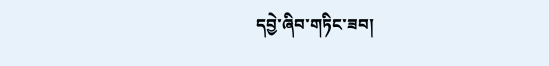དབྱེ་ཞིབ་གཏིང་ཟབ།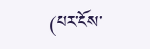(པར་ངོས་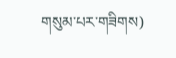གསུམ་པར་གཟིགས)